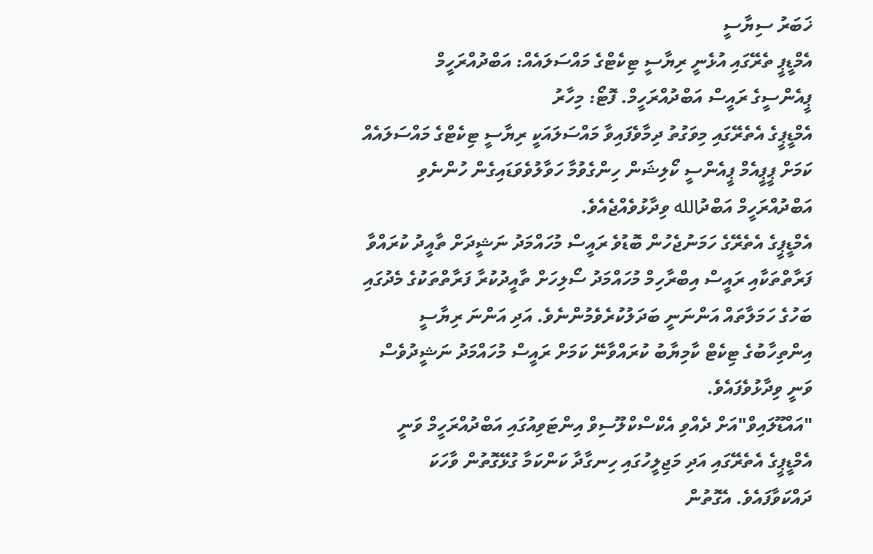ޚަބަރު ސިޔާސީ
އެމްޑީޕީ ތެރޭގައި އުޅެނީ ރިޔާސީ ޓިކެޓްގެ މައްސަލައެއް: އަބްދުއްރަހީމް
ޕީއެންސީގެ ރައީސް އަބްދުއްރަހީމް. ފޮޓޯ: މިހާރު
އެމްޑީޕީގެ އެތެރޭގައި މިވަގުތު ދިމާވެފައިވާ މައްސަލައަކީ ރިޔާސީ ޓިކެޓްގެ މައްސަލައެއް ކަމަށް ޕީޕީއެމް ޕީއެންސީ ކޯލިޝަން ހިންގެވުމާ ހަވާލުވެވަޑައިގެން ހުންނެވި އަބްދުއްރަހީމް އަބްދުالله ވިދާޅުވެއްޖެއެވެ.
އެމްޑީޕީގެ އެތެރޭގެ ހަމަނުޖެހުން ބޮޑުވެ ރައީސް މުހައްމަދު ނަޝީދަށް ތާއީދު ކުރައްވާ ފަރާތްތަކާއި ރައީސް އިބްރާހިމް މުހައްމަދު ސޯލިހަށް ތާއީދުކުރާ ފަރާތްތަކުގެ މެދުގައި ބަހުގެ ހަމަލާތައް އަންނަނީ ބަދަލުކުރެވެމުންނެވެ. އަދި އަންނަ ރިޔާސީ އިންތިހާބުގެ ޓިކެޓް ކާމިޔާބު ކުރައްވާނޭ ކަމަށް ރައީސް މުހައްމަދު ނަޝީދުވެސް ވަނީ ވިދާޅުވެފައެވެ.
"އައްޑޫލައިވް"އަށް ދެއްވި އެކްސްކްލޫސިވް އިންޓަވިއުގައި އަބްދުއްރަހީމް ވަނީ އެމްޑީޕީގެ އެތެރޭގައި އަދި މަޖިލީހުގައި ހިނގާދާ ކަންކަމާ ގުޅޭގޮތުން ވާހަކަ ދައްކަވާފައެވެ. އެގޮތުން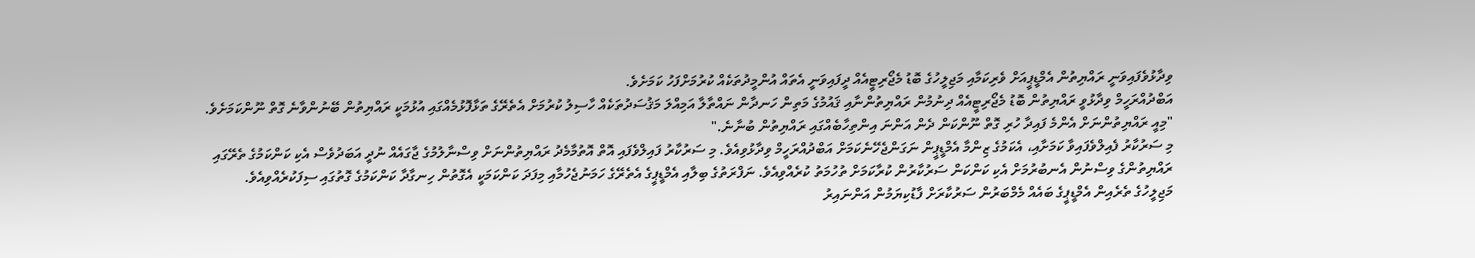ވިދާޅުވެފައިވަނީ ރައްޔިތުން އެމްޑީޕީއަށް ވެރިކަމާއި މަޖިލީހުގެ ބޮޑު މެޖޯރިޓީއެއް ދީފައިވަނީ އެތައް އުންމީދުތަކެއް ކުރުމަށްފަހު ކަމަށެވެ.
އަބްދުއްރަހީމް ވިދާޅުވީ ރައްޔިތުން ބޮޑު މެޖޯރިޓީއެއް ދިނުމުން ރައްޔިތުންނާއި ޤައުމުގެ މަތިން ހަނދާން ނައްތާލާ އަމިއްލަ މަޤުސަދުތަކެއް ހާސިލު ކުރުމަށް އެތެރޭގެ ތަޅާފޮޅުމެއްގައި އުޅުމަކީ ރައްޔިތުން ބޭނުންވާނެ ގޮތް ނޫންކަމަށެވެ.
"މިއީ ރައްޔިތުންނަށް އެންމެ ފައިދާ ހުރި ގޮތް ނޫންކަން ދެން އަންނަ އިންތިހާބެއްގައި ރައްޔިތުން ބުނާނެ."
މި ސަރުކާރު ފެއިލްވެފައިވާ ކަމަށާއި، އެކަމުގެ ޒިންމާ އެމްޑީޕީން ނަގަންޖެހޭނެކަމަށް އަބްދުއްރަހީމް ވިދާޅުވިއެވެ. މި ސަރުކާރު ފައިލްވެފައި އޮތް އޮތުމާމެދު ރައްޔިތުންނަށް ވިސްނާލުމުގެ ޖާގައެއް ނުދީ އަބަދުވެސް އެކި ކަންކަމުގެ ތެރޭގައި ރައްޔިތުންގެ ވިސްނުން އެނބުރުމަށް އެކި ކަންކަން ސަރުކާރުން ކުރާކަމަށް ތުހުމަތު ކުރެއްވިއެވެ. ނަފްރަތުގެ ބިލާއި އެމްޑީޕީގެ އެތެރޭގެ ހަމަނުޖެހުމާއި މިފަދަ ކަންކަމަކީ އެގޮތުން ހިނގާދާ ކަންކަމުގެ ގޮތުގައި ސިފަކުރެއްވިއެވެ.
މަޖިލީހުގެ ތެރެއިން އެމްޑީޕީގެ ބައެއް މެމްބަރުން ސަރުކާރަށް ފާޑުކިޔަމުން އަންނައިރު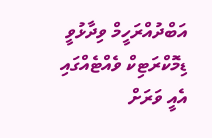އަބްދުއްރަހީމް ވިދާޅުވީ ޑިމޮކްރަޓިކް ވެއްޓެއްގައި އެއީ ވަރަށް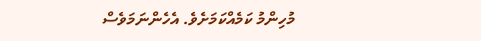މުހިންމު ކަމެއްކަމަށެވެ. އެހެންނަމަވެސް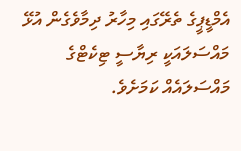އެމްޑީޕީގެ ތެރޭގައި މިހާރު ދިމާވެގެން އުޅޭ މައްސަލައަކީ ރިޔާސީ ޓިކެޓްގެ މައްސަލައެއް ކަމަށެވެ.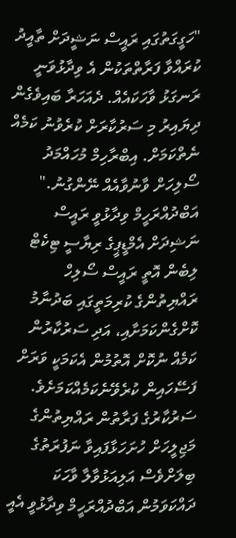"ހަގީގަތުގައި ރައީސް ނަޝީދަށް ތާއީދު ކުރައްވާ ފަރާތްތަކުން އެ ވިދާޅުވަނީ ރަނގަޅު ވާހަކައެއް. ދެއަހަރާ ބައިވެގެން ދިޔައިރު މި ސަރުކާރަށް ކުރެވުނު ކަމެއް ނެތްކަމަށް. އިބްރާހިމް މުހައްމަދު ސޯލިހަށް ވާނުވާއެއް ނޭންގުނު."
އަބްދުއްރަހީމް ވިދާޅުވީ ރައީސް ނަޝިދަށް އެމްޑީޕީގެ ރިޔާސީ ޓިކެޓް ލިބެން އޮތީ ރައީސް ސޯލިހް ރައްޔިތުންގެ ކުރިމަތީގައި ބަދުނާމު ކޮށްގެންކަމަށާއި، އަދި ސަރުކާރުން ކަމެއް ނުކޮށް އޮތުމުން އެކަމަކީ ވަރަށް ފަސޭހައިން ކުރެވޭނެކަމެއްކަމަށެވެ.
ސަރުކާރުގެ ފަރާތުން ރައްޔިތުންގެ މަޖިލީހަށް ހުށަހަޅާފައިވާ ނަފުރަތުގެ ބިލަށްވެސް އަލިއަޅުވާލާ ވާހަކަ ދައްކަވަމުން އަބްދުއްރަހީމް ވިދާޅުވީ އެއީ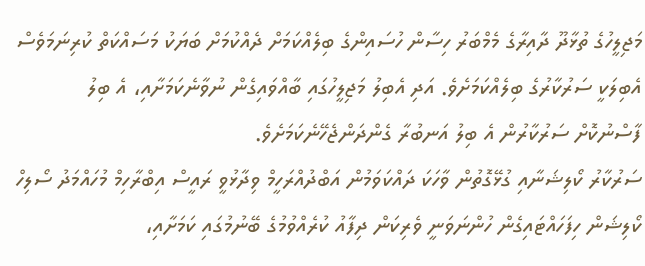މަޖިލީހުގެ ތުޅާދޫ ދާއިރާގެ މެމްބަރު ހިސާން ހުސައިންގެ ބިލެއްކަމަށް ދެއްކުމަށް ބަޔަކު މަސައްކަތް ކުރިނަމަވެސް އެބިލަކީ ސަރުކާރުގެ ބިލެއްކަމަށެވެ. އަދި އެބިލު މަޖިލީހުގައި ބާއްވައިގެން ނުވާނެކަމަށާއި، އެ ބިލު ފާސްނުކޮށް ސަރުކާރުން އެ ބިލު އަނބުރާ ގެންދަންޖެހޭނެކަމަށެވެ.
ސަރުކާރު ކޯލިޝަނާއި ގުޅޭގޮތުން ވާހަކަ ދައްކަވަމުން އަބްދުއްރަހީމް ވިދާޅުވީ ރައީސް އިބްރާހިމް މުހައްމަދު ސޯލިހް ކޯލިޝަން ހިފަހައްޓައިގެން ހުންނަވަނީ ވެރިކަން ދިފާއު ކުރެއްވުމުގެ ބޭނުމުގައި ކަމަށާއި،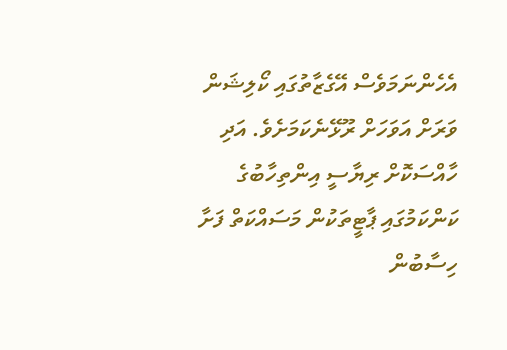އެހެންނަމަވެސް އޭގެޒާތުގައި ކޯލިޝަން ވަރަށް އަވަހަށް ރޫޅޭނެކަމަށެވެ. އަދި ހާއްސަކޮށް ރިޔާސީ އިންތިހާބުގެ ކަންކަމުގައި ޕާޓީތަކުން މަސައްކަތް ފަށާ ހިސާބުން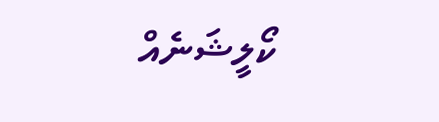ކޯލީޝަނެއް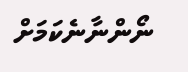ނޯންނާނެކަމަށް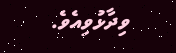ވިދާޅުވިއެވެ.